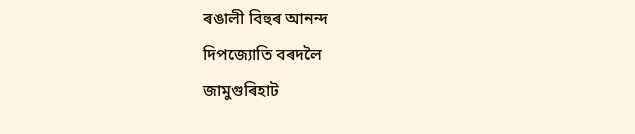ৰঙালী বিহুৰ আনন্দ
দিপজ্যোতি বৰদলৈ
জামুগুৰিহাট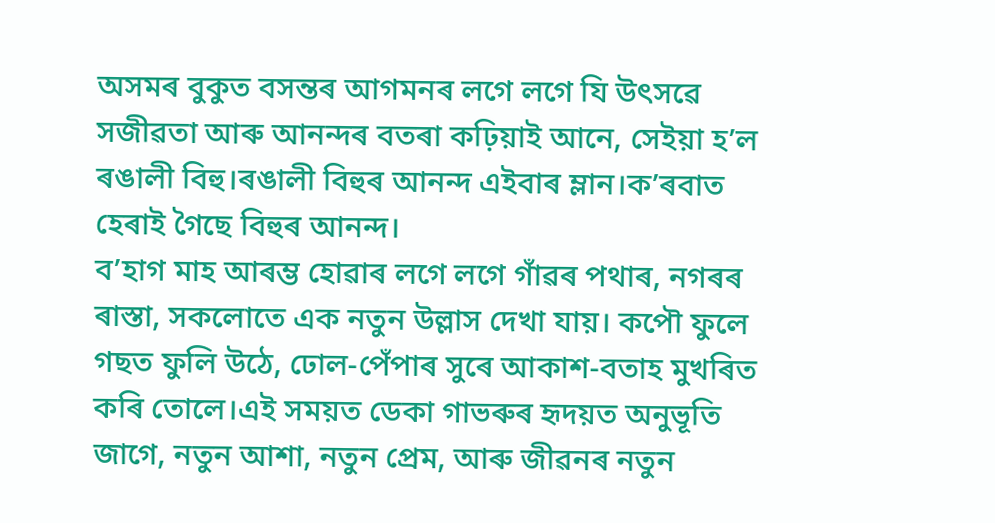অসমৰ বুকুত বসন্তৰ আগমনৰ লগে লগে যি উৎসৱে সজীৱতা আৰু আনন্দৰ বতৰা কঢ়িয়াই আনে, সেইয়া হ’ল ৰঙালী বিহু।ৰঙালী বিহুৰ আনন্দ এইবাৰ ম্লান।ক’ৰবাত হেৰাই গৈছে বিহুৰ আনন্দ।
ব’হাগ মাহ আৰম্ভ হোৱাৰ লগে লগে গাঁৱৰ পথাৰ, নগৰৰ ৰাস্তা, সকলোতে এক নতুন উল্লাস দেখা যায়। কপৌ ফুলে গছত ফুলি উঠে, ঢোল-পেঁপাৰ সুৰে আকাশ-বতাহ মুখৰিত কৰি তোলে।এই সময়ত ডেকা গাভৰুৰ হৃদয়ত অনুভূতি জাগে, নতুন আশা, নতুন প্ৰেম, আৰু জীৱনৰ নতুন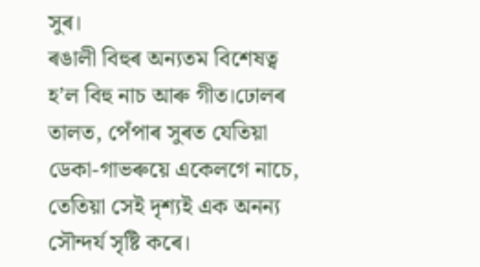সুৰ।
ৰঙালী বিহুৰ অন্যতম বিশেষত্ব হ’ল বিহু নাচ আৰু গীত।ঢোলৰ তালত, পেঁপাৰ সুৰত যেতিয়া ডেকা-গাভৰুয়ে একেলগে নাচে, তেতিয়া সেই দৃশ্যই এক অনন্য সৌন্দৰ্য সৃষ্টি কৰে।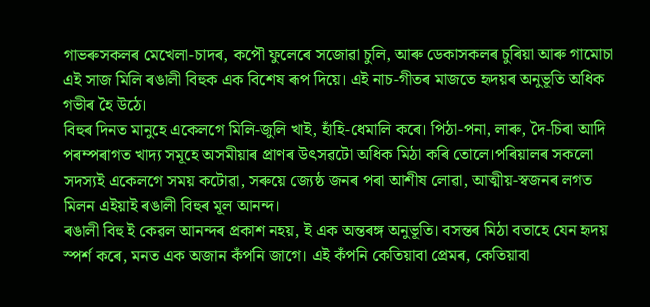গাভৰুসকলৰ মেখেলা-চাদৰ, কপৌ ফুলেৰে সজোৱা চুলি, আৰু ডেকাসকলৰ চুৰিয়া আৰু গামোচা এই সাজ মিলি ৰঙালী বিহুক এক বিশেষ ৰূপ দিয়ে। এই নাচ-গীতৰ মাজতে হৃদয়ৰ অনুভূতি অধিক গভীৰ হৈ উঠে।
বিহুৰ দিনত মানুহে একেলগে মিলি-জুলি খাই, হাঁহি-ধেমালি কৰে। পিঠা-পনা, লাৰু, দৈ-চিৰা আদি পৰম্পৰাগত খাদ্য সমূহে অসমীয়াৰ প্ৰাণৰ উৎসৱটো অধিক মিঠা কৰি তোলে।পৰিয়ালৰ সকলো সদস্যই একেলগে সময় কটোৱা, সৰুয়ে জ্যেষ্ঠ জনৰ পৰা আশীষ লোৱা, আত্মীয়-স্বজনৰ লগত মিলন এইয়াই ৰঙালী বিহুৰ মূল আনন্দ।
ৰঙালী বিহু ই কেৱল আনন্দৰ প্ৰকাশ নহয়, ই এক অন্তৰঙ্গ অনুভূতি। বসন্তৰ মিঠা বতাহে যেন হৃদয় স্পৰ্শ কৰে, মনত এক অজান কঁপনি জাগে। এই কঁপনি কেতিয়াবা প্ৰেমৰ, কেতিয়াবা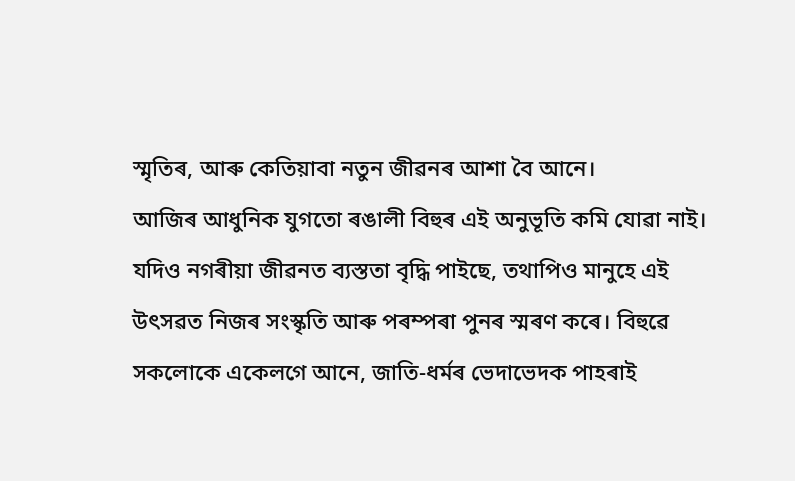স্মৃতিৰ, আৰু কেতিয়াবা নতুন জীৱনৰ আশা বৈ আনে।
আজিৰ আধুনিক যুগতো ৰঙালী বিহুৰ এই অনুভূতি কমি যোৱা নাই। যদিও নগৰীয়া জীৱনত ব্যস্ততা বৃদ্ধি পাইছে, তথাপিও মানুহে এই উৎসৱত নিজৰ সংস্কৃতি আৰু পৰম্পৰা পুনৰ স্মৰণ কৰে। বিহুৱে সকলোকে একেলগে আনে, জাতি-ধৰ্মৰ ভেদাভেদক পাহৰাই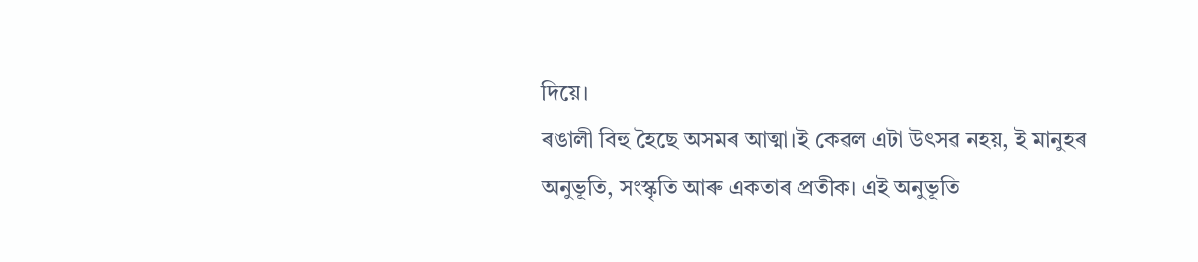দিয়ে।
ৰঙালী বিহু হৈছে অসমৰ আত্মা।ই কেৱল এটা উৎসৱ নহয়, ই মানুহৰ অনুভূতি, সংস্কৃতি আৰু একতাৰ প্ৰতীক। এই অনুভূতি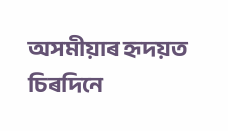অসমীয়াৰ হৃদয়ত চিৰদিনে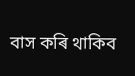বাস কৰি থাকিব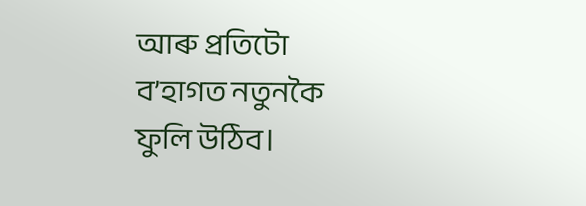আৰু প্ৰতিটো ব’হাগত নতুনকৈ ফুলি উঠিব।